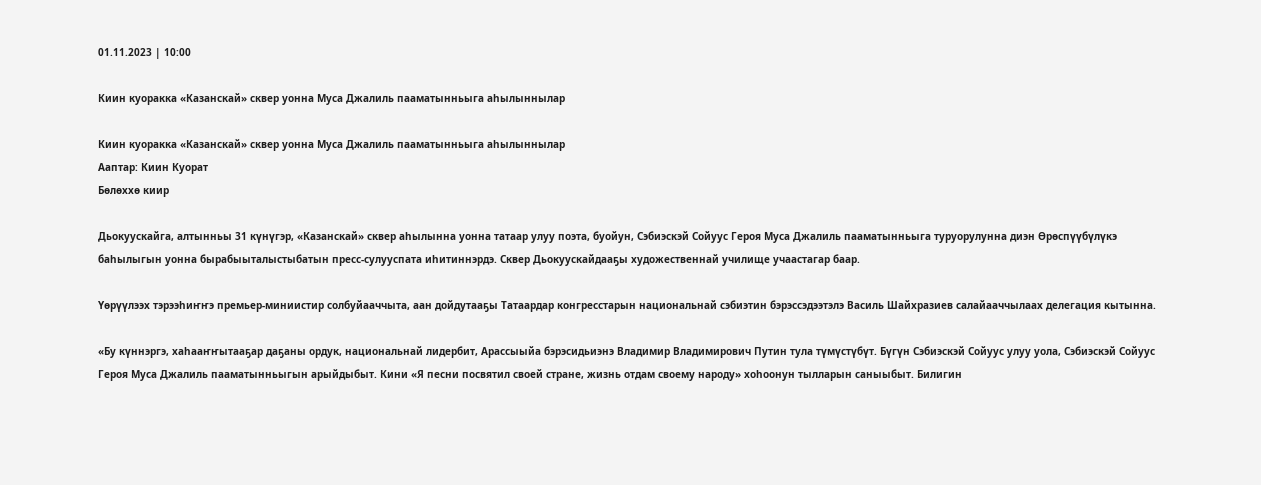01.11.2023 | 10:00

Киин куоракка «Казанскай» сквер уонна Муса Джалиль пааматынньыга аһылыннылар

Киин куоракка «Казанскай» сквер уонна Муса Джалиль пааматынньыга аһылыннылар
Ааптар: Киин Куорат
Бөлөххө киир

Дьокуускайга, алтынньы 31 күнүгэр, «Казанскай» сквер аһылынна уонна татаар улуу поэта, буойун, Сэбиэскэй Сойуус Героя Муса Джалиль пааматынньыга туруорулунна диэн Өрөспүүбүлүкэ баһылыгын уонна бырабыыталыстыбатын пресс-сулууспата иһитиннэрдэ. Сквер Дьокуускайдааҕы художественнай училище учаастагар баар.

Үөрүүлээх тэрээһиҥҥэ премьер-миниистир солбуйааччыта, аан дойдутааҕы Татаардар конгресстарын национальнай сэбиэтин бэрэссэдээтэлэ Василь Шайхразиев салайааччылаах делегация кытынна.

«Бу күннэргэ, хаһааҥҥытааҕар даҕаны ордук, национальнай лидербит, Арассыыйа бэрэсидьиэнэ Владимир Владимирович Путин тула түмүстүбүт. Бүгүн Сэбиэскэй Сойуус улуу уола, Сэбиэскэй Сойуус Героя Муса Джалиль пааматынньыгын арыйдыбыт. Кини «Я песни посвятил своей стране, жизнь отдам своему народу» хоһоонун тылларын саныыбыт. Билигин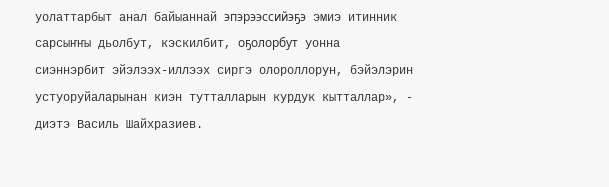уолаттарбыт анал байыаннай эпэрээссийэҕэ эмиэ итинник сарсыҥҥы дьолбут, кэскилбит, оҕолорбут уонна сиэннэрбит эйэлээх-иллээх сиргэ олороллорун, бэйэлэрин устуоруйаларынан киэн тутталларын курдук кытталлар», - диэтэ Василь Шайхразиев.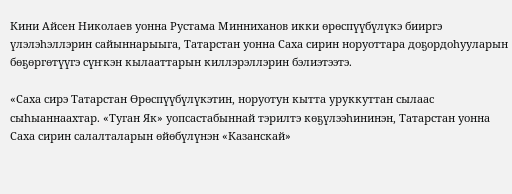Кини Айсен Николаев уонна Рустама Минниханов икки өрөспүүбүлүкэ бииргэ үлэлэһэллэрин сайыннарыыга, Татарстан уонна Саха сирин норуоттара доҕордоһууларын бөҕөргөтүүгэ сүҥкэн кылааттарын киллэрэллэрин бэлиэтээтэ.

«Саха сирэ Татарстан Өрөспүүбүлүкэтин, норуотун кытта уруккуттан сылаас сыһыаннаахтар. «Туган Як» уопсастабыннай тэрилтэ көҕүлээһининэн, Татарстан уонна Саха сирин салалталарын өйөбүлүнэн «Казанскай»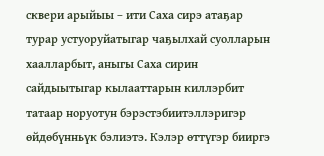сквери арыйыы – ити Саха сирэ атаҕар турар устуоруйатыгар чаҕылхай суолларын хаалларбыт, аныгы Саха сирин сайдыытыгар кылааттарын киллэрбит татаар норуотун бэрэстэбиитэллэригэр өйдөбүнньүк бэлиэтэ. Кэлэр өттүгэр бииргэ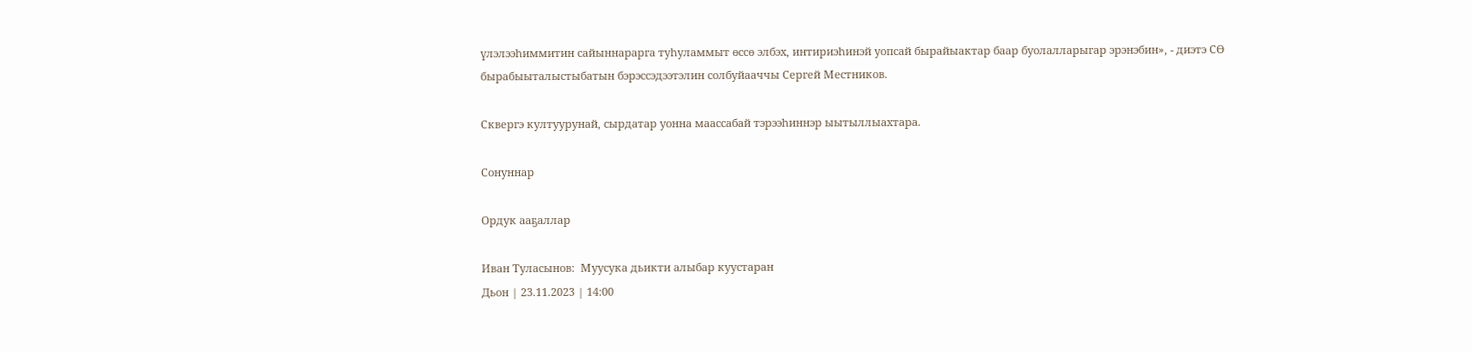үлэлээһиммитин сайыннарарга туһуламмыт өссө элбэх, интириэһинэй уопсай бырайыактар баар буолалларыгар эрэнэбин», - диэтэ СӨ бырабыыталыстыбатын бэрэссэдээтэлин солбуйааччы Сергей Местников.

Сквергэ култуурунай, сырдатар уонна маассабай тэрээһиннэр ыытыллыахтара.

Сонуннар

Ордук ааҕаллар

Иван Туласынов:  Муусука дьикти алыбар куустаран
Дьон | 23.11.2023 | 14:00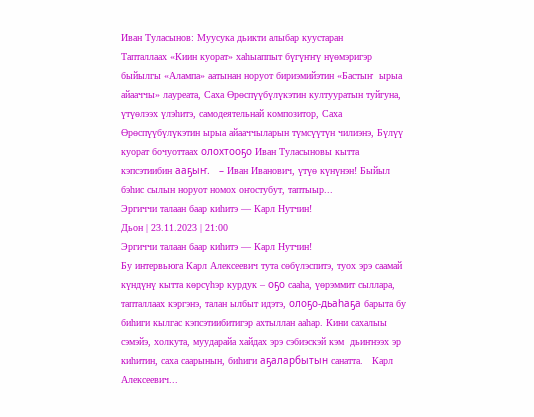Иван Туласынов: Муусука дьикти алыбар куустаран
Тапталлаах «Киин куорат» хаһыаппыт бүгүҥҥү нүөмэригэр быйылгы «Алампа» аатынан норуот бириэмийэтин «Бастыҥ  ырыа айааччы» лауреата, Саха Өрөспүүбүлүкэтин култууратын туйгуна, үтүөлээх үлэһитэ, самодеятельнай композитор, Саха Өрөспүүбүлүкэтин ырыа айааччыларын түмсүүтүн чилиэнэ, Бүлүү куорат бочуоттаах олохтооҕо Иван Туласыновы кытта кэпсэтиибин ааҕыҥ.   – Иван Иванович, үтүө күнүнэн! Быйыл бэһис сылын норуот номох оҥостубут, таптыыр...
Эргиччи талаан баар киһитэ — Карл Нутчин!
Дьон | 23.11.2023 | 21:00
Эргиччи талаан баар киһитэ — Карл Нутчин!
Бу интервьюга Карл Алексеевич тута сөбүлэспитэ, туох эрэ саамай күндүнү кытта көрсүһэр курдук – оҕо сааһа, үөрэммит сыллара, тапталлаах кэргэнэ, талан ылбыт идэтэ, олоҕо-дьаһаҕа барыта бу биһиги кылгас кэпсэтиибитигэр ахтыллан ааһар. Кини сахалыы сэмэйэ, холкута, муударайа хайдах эрэ сэбиэскэй кэм  дьиҥнээх эр киһитин, саха саарынын, биһиги аҕаларбытын санатта.   Карл Алексеевич...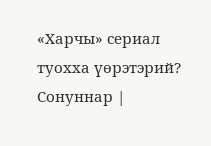«Харчы» сериал туохха үөрэтэрий?
Сонуннар |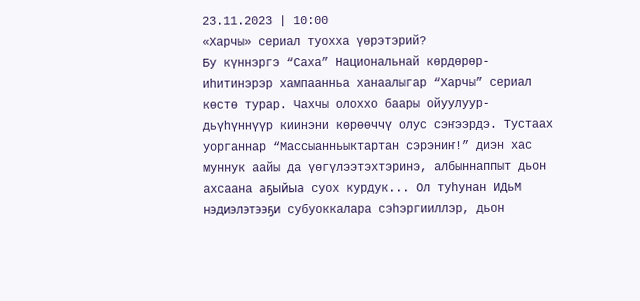23.11.2023 | 10:00
«Харчы» сериал туохха үөрэтэрий?
Бу күннэргэ “Саха” Национальнай көрдөрөр-иһитинэрэр хампаанньа ханаалыгар “Харчы” сериал көстө турар. Чахчы олоххо баары ойуулуур-дьүһүннүүр киинэни көрөөччү олус сэҥээрдэ. Тустаах уорганнар “Массыанньыктартан сэрэниҥ!” диэн хас муннук аайы да үөгүлээтэхтэринэ, албыннаппыт дьон ахсаана аҕыйыа суох курдук... Ол туһунан ИДьМ нэдиэлэтээҕи субуоккалара сэһэргииллэр, дьон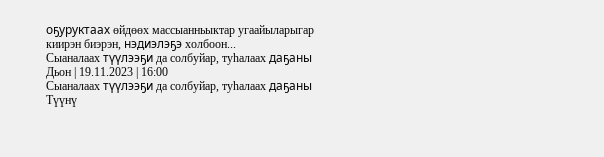оҕуруктаах өйдөөх массыанньыктар угаайыларыгар киирэн биэрэн, нэдиэлэҕэ холбоон...
Сыаналаах түүлээҕи да солбуйар, туһалаах даҕаны
Дьон | 19.11.2023 | 16:00
Сыаналаах түүлээҕи да солбуйар, туһалаах даҕаны
Түүнү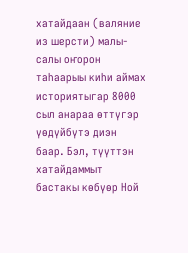хатайдаан (валяние из шерсти) малы-салы оҥорон таһаарыы киһи аймах историятыгар 8000 сыл анараа өттүгэр үөдүйбүтэ диэн баар. Бэл, түүттэн хатайдаммыт бастакы көбүөр Ной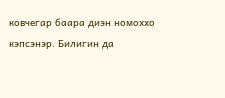ковчегар баара диэн номоххо кэпсэнэр. Билигин да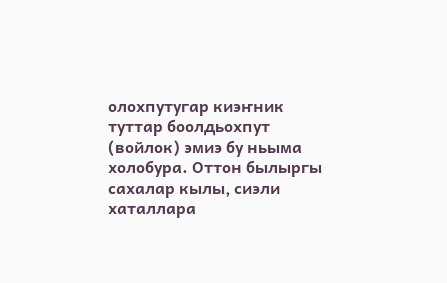олохпутугар киэҥник туттар боолдьохпут (войлок) эмиэ бу ньыма холобура. Оттон былыргы сахалар кылы, сиэли хаталлара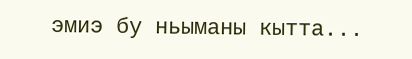эмиэ бу ньыманы кытта...